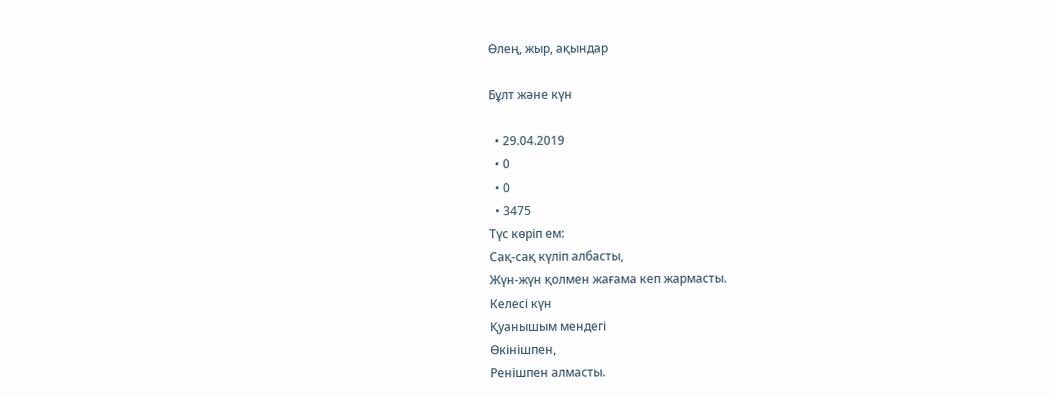Өлең, жыр, ақындар

Бұлт және күн

  • 29.04.2019
  • 0
  • 0
  • 3475
Түс көріп ем:
Сақ-сақ күліп албасты,
Жүн-жүн қолмен жағама кеп жармасты.
Келесі күн
Қуанышым мендегі
Өкінішпен,
Ренішпен алмасты.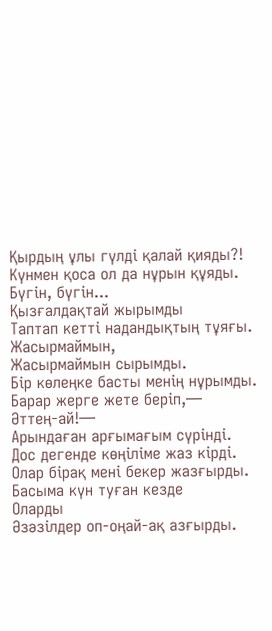Қырдың ұлы гүлді қалай қияды?!
Күнмен қоса ол да нұрын құяды.
Бүгін, бүгін...
Қызғалдақтай жырымды
Таптап кетті надандықтың тұяғы.
Жасырмаймын,
Жасырмаймын сырымды.
Бір көлеңке басты менің нұрымды.
Барар жерге жете беріп,—
Әттең-ай!—
Арындаған арғымағым сүрінді.
Дос дегенде көңіліме жаз кірді.
Олар бірақ мені бекер жазғырды.
Басыма күн туған кезде
Оларды
Әзәзілдер оп-оңай-ақ азғырды.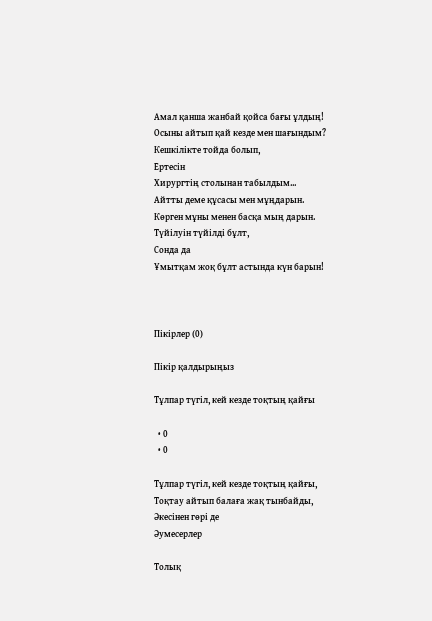Амал қанша жанбай қойса бағы ұлдың!
Осыны айтып қай кезде мен шағындым?
Кешкілікте тойда болып,
Ертесін
Хирургтің столынан табылдым...
Айтты деме құсасы мен мұңдарын.
Көрген мұны менен басқа мың дарын.
Түйілуін түйілді бұлт,
Сонда да
Ұмытқам жоқ бұлт астында күн барын!



Пікірлер (0)

Пікір қалдырыңыз

Тұлпар түгіл, кей кезде тоқтың қайғы

  • 0
  • 0

Тұлпар түгіл, кей кезде тоқтың қайғы,
Тоқтау айтып балаға жақ тынбайды,
Әкесінен гөрі де
Әумесерлер

Толық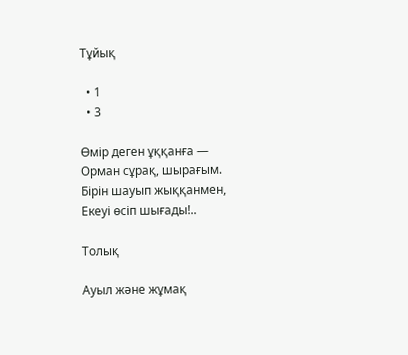Тұйық

  • 1
  • 3

Өмір деген ұққанға —
Орман сұрақ, шырағым.
Бірін шауып жыққанмен,
Екеуі өсіп шығады!..

Толық

Ауыл және жұмақ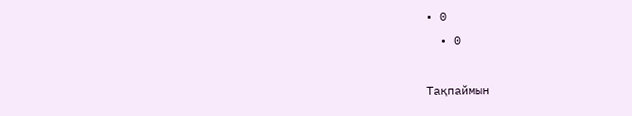• 0
  • 0

Тақпаймын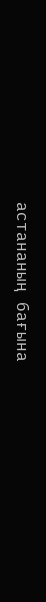астананың бағына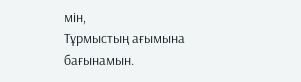мін,
Тұрмыстың ағымына бағынамын.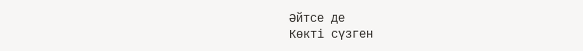Әйтсе де
Көкті сүзген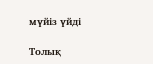мүйіз үйді

Толық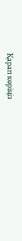Қарап көріңіз